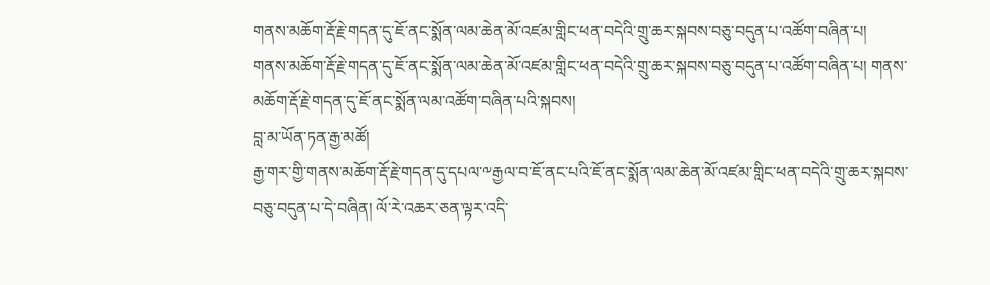གནས་མཆོག་རྡོ་རྗེ་གདན་དུ་ཇོ་ནང་སྨོན་ལམ་ཆེན་མོ་འཛམ་གླིང་ཕན་བདེའི་གྲུ་ཆར་སྐབས་བཅུ་བདུན་པ་འཚོག་བཞིན་པ།
གནས་མཆོག་རྡོ་རྗེ་གདན་དུ་ཇོ་ནང་སྨོན་ལམ་ཆེན་མོ་འཛམ་གླིང་ཕན་བདེའི་གྲུ་ཆར་སྐབས་བཅུ་བདུན་པ་འཚོག་བཞིན་པ། གནས་མཆོག་རྡོ་རྗེ་གདན་དུ་ཇོ་ནང་སྨོན་ལམ་འཚོག་བཞིན་པའི་སྐབས།
བླ་མ་ཡོན་ཏན་རྒྱ་མཚོ།
རྒྱ་གར་གྱི་གནས་མཆོག་རྡོ་རྗེ་གདན་དུ་དཔལ་༸རྒྱལ་བ་ཇོ་ནང་པའི་ཇོ་ནང་སྨོན་ལམ་ཆེན་མོ་འཛམ་གླིང་ཕན་བདེའི་གྲུ་ཆར་སྐབས་བཅུ་བདུན་པ་དེ་བཞིན། ལོ་རེ་འཆར་ཅན་ལྟར་འདི་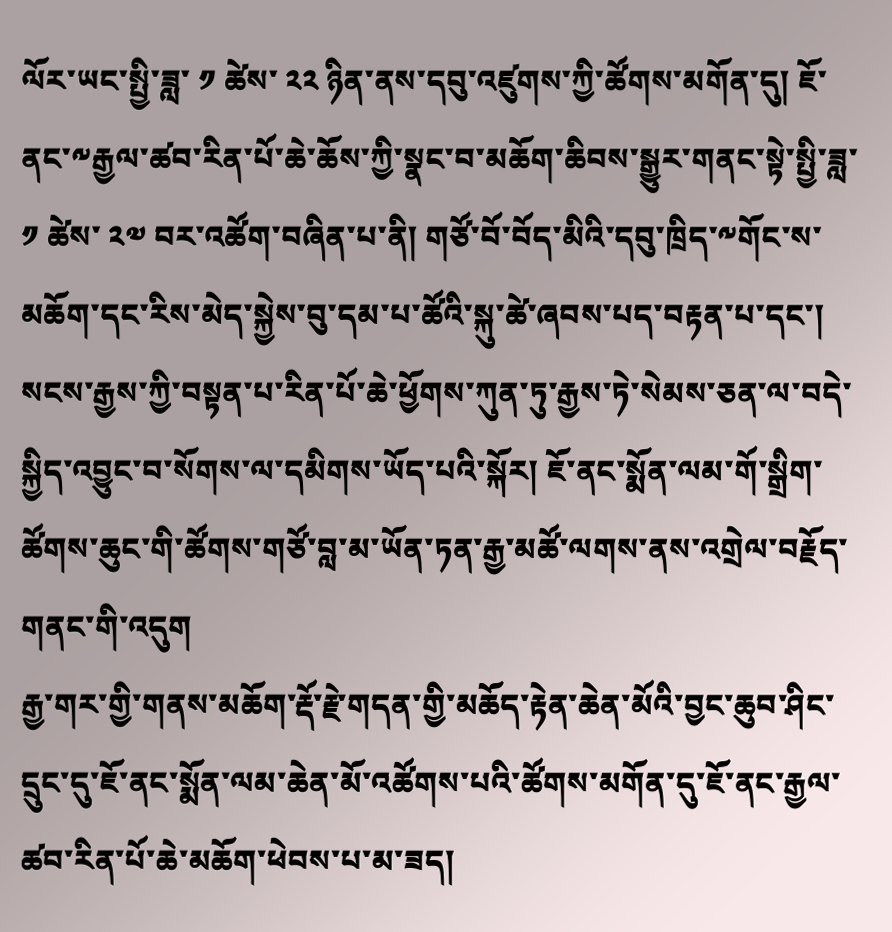ལོར་ཡང་སྤྱི་ཟླ་ ༡ ཚེས་ ༢༢ ཉིན་ནས་དབུ་འཛུགས་ཀྱི་ཚོགས་མགོན་དུ། ཇོ་ནང་༸རྒྱལ་ཚབ་རིན་པོ་ཆེ་ཆོས་ཀྱི་སྣང་བ་མཆོག་ཆིབས་སྒྱུར་གནང་སྟེ་སྤྱི་ཟླ་ ༡ ཚེས་ ༢༧ བར་འཚོག་བཞིན་པ་ནི། གཙོ་བོ་བོད་མིའི་དབུ་ཁྲིད་༸གོང་ས་མཆོག་དང་རིས་མེད་སྐྱེས་བུ་དམ་པ་ཚོའི་སྐུ་ཚེ་ཞབས་པད་བརྟན་པ་དང་། སངས་རྒྱས་ཀྱི་བསྟན་པ་རིན་པོ་ཆེ་ཕྱོགས་ཀུན་ཏུ་རྒྱས་ཏེ་སེམས་ཅན་ལ་བདེ་སྐྱིད་འབྱུང་བ་སོགས་ལ་དམིགས་ཡོད་པའི་སྐོར། ཇོ་ནང་སྨོན་ལམ་གོ་སྒྲིག་ཚོགས་ཆུང་གི་ཚོགས་གཙོ་བླ་མ་ཡོན་ཏན་རྒྱ་མཚོ་ལགས་ནས་འགྲེལ་བརྗོད་གནང་གི་འདུག
རྒྱ་གར་གྱི་གནས་མཆོག་རྡོ་རྗེ་གདན་གྱི་མཆོད་རྟེན་ཆེན་མོའི་བྱང་ཆུབ་ཤིང་དྲུང་དུ་ཇོ་ནང་སྨོན་ལམ་ཆེན་མོ་འཚོགས་པའི་ཚོགས་མགོན་དུ་ཇོ་ནང་རྒྱལ་ཚབ་རིན་པོ་ཆེ་མཆོག་ཕེབས་པ་མ་ཟད།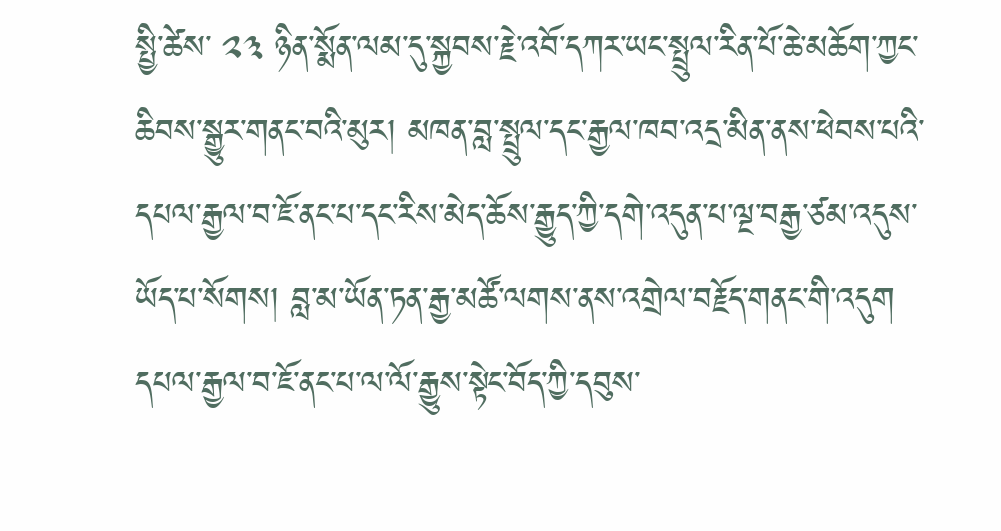སྤྱི་ཚེས་ ༢༣ ཉིན་སྨོན་ལམ་དུ་སྐྱབས་རྗེ་འབོ་དཀར་ཡང་སྤྲུལ་རིན་པོ་ཆེ་མཆོག་ཀྱང་ཆིབས་སྒྱུར་གནང་བའི་མུར། མཁན་བླ་སྤྲུལ་དང་རྒྱལ་ཁབ་འདྲ་མིན་ནས་ཕེབས་པའི་དཔལ་རྒྱལ་བ་ཇོ་ནང་པ་དང་རིས་མེད་ཆོས་རྒྱུད་ཀྱི་དགེ་འདུན་པ་ལྔ་བརྒྱ་ཙམ་འདུས་ཡོད་པ་སོགས། བླ་མ་ཡོན་ཏན་རྒྱ་མཚོ་ལགས་ནས་འགྲེལ་བརྗོད་གནང་གི་འདུག
དཔལ་རྒྱལ་བ་ཇོ་ནང་པ་ལ་ལོ་རྒྱུས་སྟེང་བོད་ཀྱི་དབུས་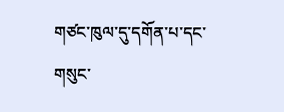གཙང་ཁུལ་དུ་དགོན་པ་དང་གསུང་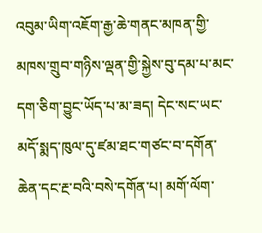འབུམ་ཡིག་འཇོག་རྒྱ་ཆེ་གནང་མཁན་གྱི་མཁས་གྲུབ་གཉིས་ལྡན་གྱི་སྐྱེས་བུ་དམ་པ་མང་དག་ཅིག་བྱུང་ཡོད་པ་མ་ཟད། དེང་སང་ཡང་མདོ་སྨད་ཁུལ་དུ་ཛམ་ཐང་གཙང་བ་དགོན་ཆེན་དང་རྔ་བའི་བསེ་དགོན་པ། མགོ་ལོག་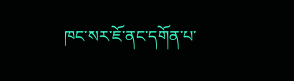ཁང་སར་ཇོ་ནང་དགོན་པ་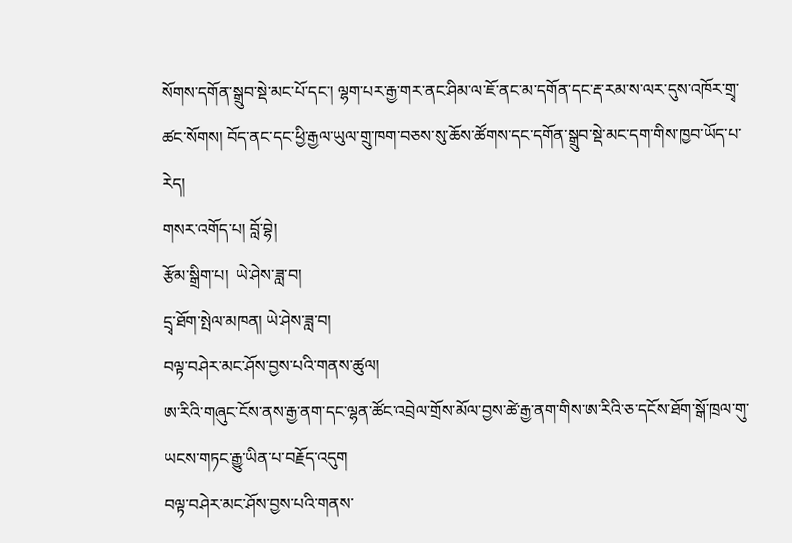སོགས་དགོན་སྒྲུབ་སྡེ་མང་པོ་དང་། ལྷག་པར་རྒྱ་གར་ནང་ཤིམ་ལ་ཇོ་ནང་མ་དགོན་དང་རྡ་རམ་ས་ལར་དུས་འཁོར་གྲྭ་ཚང་སོགས། བོད་ནང་དང་ཕྱི་རྒྱལ་ཡུལ་གྲུ་ཁག་བཅས་སུ་ཆོས་ཚོགས་དང་དགོན་སྒྲུབ་སྡེ་མང་དག་གིས་ཁྱབ་ཡོད་པ་རེད།
གསར་འགོད་པ། བློ་བྷེ།
རྩོམ་སྒྲིག་པ།  ཡེ་ཤེས་ཟླ་བ།
དྲྭ་ཐོག་སྤེལ་མཁན། ཡེ་ཤེས་ཟླ་བ།
བལྟ་བཤེར་མང་ཤོས་བྱས་པའི་གནས་ཚུལ།
ཨ་རིའི་གཞུང་ངོས་ནས་རྒྱ་ནག་དང་ལྷན་ཚོང་འབྲེལ་གྲོས་མོལ་བྱས་ཚེ་རྒྱ་ནག་གིས་ཨ་རིའི་ཅ་དངོས་ཐོག་སྒོ་ཁྲལ་གུ་ཡངས་གཏང་རྒྱུ་ཡིན་པ་བརྗོད་འདུག
བལྟ་བཤེར་མང་ཤོས་བྱས་པའི་གནས་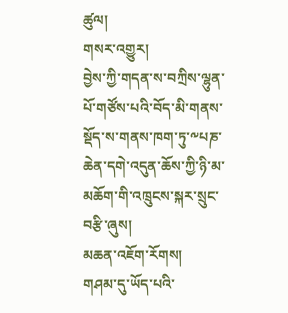ཚུལ།
གསར་འགྱུར།
བྱེས་ཀྱི་གདན་ས་བཀྲིས་ལྷུན་པོ་གཙོས་པའི་བོད་མི་གནས་སྡོད་ས་གནས་ཁག་ཏུ་༸པཎ་ཆེན་དགེ་འདུན་ཆོས་ཀྱི་ཉི་མ་མཆོག་གི་འཁྲུངས་སྐར་སྲུང་བརྩི་ཞུས།
མཆན་འཇོག་རོགས།
གཤམ་དུ་ཡོད་པའི་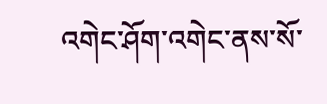འགེང་ཤོག་འགེང་ནས་སོ་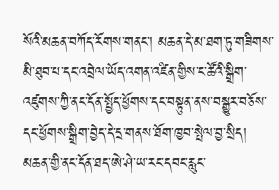སོའི་མཆན་བཀོད་རོགས་གནང་། མཆན་དེ་མ་ཐག་ཏུ་གཟིགས་མི་ཐུབ་པ་དང་འབྲེལ་ཡོད་འགན་འཛིན་གྱིས་ང་ཚོའི་སྒྲིག་འཛུགས་ཀྱི་ནང་དོན་སྤྱོད་ཕྱོགས་དང་བསྟུན་ནས་བསྒྱུར་བཅོས་དང་ཕྱོགས་སྒྲིག་བྱེད་དེ་དྲ་གནས་ཐོག་ཁྱབ་སྤེལ་བྱ་སྲིད། མཆན་གྱི་ནང་དོན་ཐད་ཨེ་ཤེ་ཡ་རང་དབང་རླུང་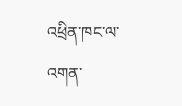འཕྲིན་ཁང་ལ་འགན་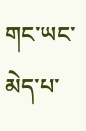གང་ཡང་མེད་པ་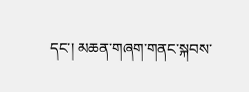དང་། མཆན་གཞག་གནང་སྐབས་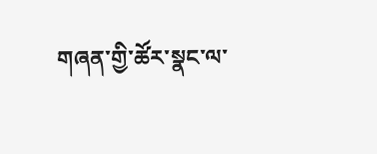གཞན་གྱི་ཚོར་སྣང་ལ་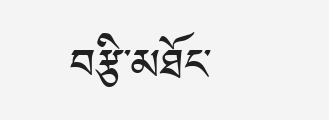བརྩི་མཐོང་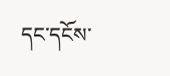དང་དངོས་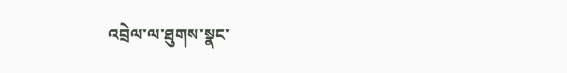འབྲེལ་ལ་ཐུགས་སྣང་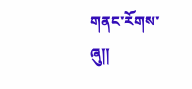གནང་རོགས་ཞུ༎